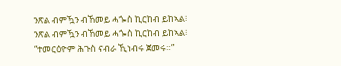ንጽል ብምዃን ብኸመይ ሓጐስ ኪርከብ ይከኣል፧
ንጽል ብምዃን ብኸመይ ሓጐስ ኪርከብ ይከኣል፧
“ተመርዕዮም ሕጉስ ናብራ ኺነብሩ ጀመሩ።”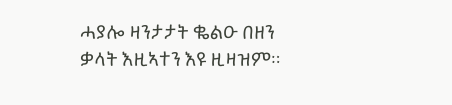ሓያሎ ዛንታታት ቈልዑ በዘን ቃላት እዚኣተን እዩ ዚዛዝም።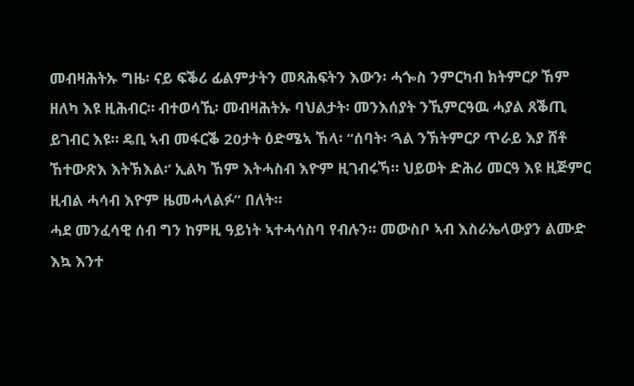መብዛሕትኡ ግዜ፡ ናይ ፍቕሪ ፊልምታትን መጻሕፍትን እውን፡ ሓጐስ ንምርካብ ክትምርዖ ኸም ዘለካ እዩ ዚሕብር። ብተወሳኺ፡ መብዛሕትኡ ባህልታት፡ መንእሰያት ንኺምርዓዉ ሓያል ጸቕጢ ይገብር እዩ። ዴቢ ኣብ መፋርቕ 20ታት ዕድሜኣ ኸላ፡ “ሰባት፡ ‘ጓል ንኽትምርዖ ጥራይ እያ ሸቶ ኸተውጽእ እትኽእል፡’ ኢልካ ኸም እትሓስብ እዮም ዚገብሩኻ። ህይወት ድሕሪ መርዓ እዩ ዚጅምር ዚብል ሓሳብ እዮም ዜመሓላልፉ” በለት።
ሓደ መንፈሳዊ ሰብ ግን ከምዚ ዓይነት ኣተሓሳስባ የብሉን። መውስቦ ኣብ እስራኤላውያን ልሙድ እኳ እንተ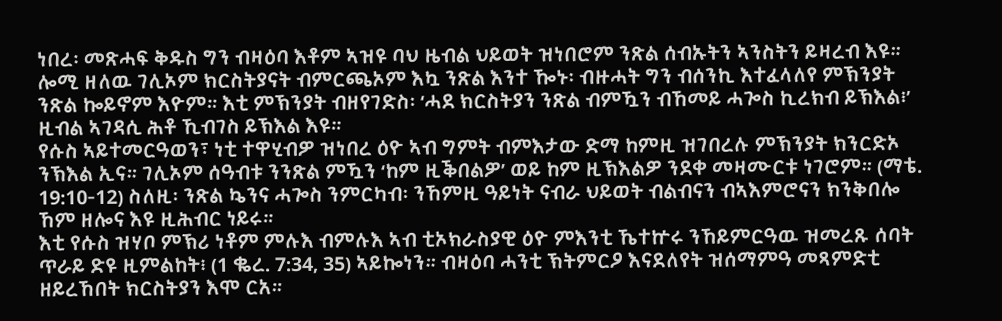ነበረ፡ መጽሓፍ ቅዱስ ግን ብዛዕባ እቶም ኣዝዩ ባህ ዜብል ህይወት ዝነበሮም ንጽል ሰብኡትን ኣንስትን ይዛረብ እዩ። ሎሚ ዘለዉ ገሊኦም ክርስትያናት ብምርጫኦም እኳ ንጽል እንተ ዀኑ፡ ብዙሓት ግን ብሰንኪ እተፈላለየ ምኽንያት ንጽል ኰይኖም እዮም። እቲ ምኽንያት ብዘየገድስ፡ ‘ሓደ ክርስትያን ንጽል ብምዃን ብኸመይ ሓጐስ ኪረክብ ይኽእል፧’ ዚብል ኣገዳሲ ሕቶ ኺብገስ ይኽእል እዩ።
የሱስ ኣይተመርዓወን፣ ነቲ ተዋሂብዎ ዝነበረ ዕዮ ኣብ ግምት ብምእታው ድማ ከምዚ ዝገበረሉ ምኽንያት ክንርድኦ ንኽእል ኢና። ገሊኦም ሰዓብቱ ንንጽል ምዃን ‘ከም ዚቕበልዎ’ ወይ ከም ዚኽእልዎ ንደቀ መዛሙርቱ ነገሮም። (ማቴ. 19:10-12) ስለዚ፡ ንጽል ኴንና ሓጐስ ንምርካብ፡ ንኸምዚ ዓይነት ናብራ ህይወት ብልብናን ብኣእምሮናን ክንቅበሎ ኸም ዘሎና እዩ ዚሕብር ነይሩ።
እቲ የሱስ ዝሃቦ ምኽሪ ነቶም ምሉእ ብምሉእ ኣብ ቲኦክራስያዊ ዕዮ ምእንቲ ኼተኵሩ ንኸይምርዓዉ ዝመረጹ ሰባት ጥራይ ድዩ ዚምልከት፧ (1 ቈረ. 7:34, 35) ኣይኰነን። ብዛዕባ ሓንቲ ኽትምርዖ እናደለየት ዝሰማምዓ መጻምድቲ ዘይረኸበት ክርስትያን እሞ ርአ።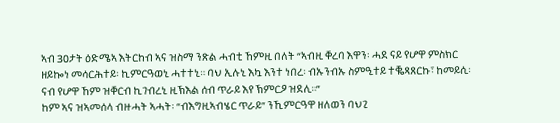ኣብ 30ታት ዕድሜኣ እትርከብ ኣና ዝስማ ንጽል ሓብቲ ኸምዚ በለት “ኣብዚ ቐረባ እዋን፡ ሓደ ናይ የሆዋ ምስክር ዘይኰነ መሳርሕተይ፡ ኪምርዓወኒ ሓተተኒ። ባህ ኢሉኒ እኳ እንተ ነበረ፡ ብኡንብኡ ስምዒተይ ተቘጻጸርኩ፣ ከመይሲ፡ ናብ የሆዋ ኸም ዝቐርብ ኪገብረኒ ዚኽእል ሰብ ጥራይ እየ ኽምርዖ ዝደሊ።”
ከም ኣና ዝኣመሰላ ብዙሓት ኣሓት፡ “ብእግዚኣብሄር ጥራይ” ንኺምርዓዋ ዘለወን ባህጊ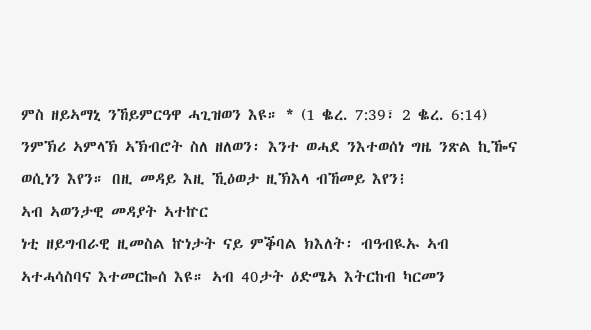ምስ ዘይኣማኒ ንኸይምርዓዋ ሓጊዝወን እዩ። * (1 ቈረ. 7:39፣ 2 ቈረ. 6:14) ንምኽሪ ኣምላኽ ኣኽብሮት ስለ ዘለወን፡ እንተ ወሓደ ንእተወሰነ ግዜ ንጽል ኪዀና ወሲነን እየን። በዚ መዳይ እዚ ኺዕወታ ዚኽእላ ብኸመይ እየን፧
ኣብ ኣወንታዊ መዳያት ኣተኵር
ነቲ ዘይግብራዊ ዚመስል ኵነታት ናይ ምቕባል ክእለት፡ ብዓብዪኡ ኣብ ኣተሓሳስባና እተመርኰሰ እዩ። ኣብ 40ታት ዕድሜኣ እትርከብ ካርመን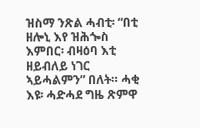ዝስማ ንጽል ሓብቲ፡ “በቲ ዘሎኒ እየ ዝሕጐስ እምበር፡ ብዛዕባ እቲ ዘይብለይ ነገር ኣይሓልምን” በለት። ሓቂ እዩ፡ ሓድሓደ ግዜ ጽምዋ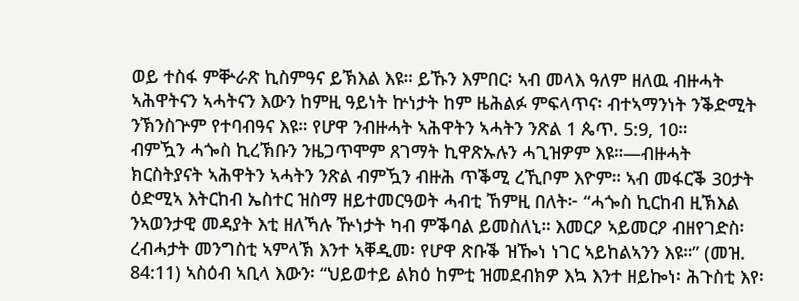ወይ ተስፋ ምቝራጽ ኪስምዓና ይኽእል እዩ። ይኹን እምበር፡ ኣብ መላእ ዓለም ዘለዉ ብዙሓት ኣሕዋትናን ኣሓትናን እውን ከምዚ ዓይነት ኵነታት ከም ዜሕልፉ ምፍላጥና፡ ብተኣማንነት ንቕድሚት ንኽንስጕም የተባብዓና እዩ። የሆዋ ንብዙሓት ኣሕዋትን ኣሓትን ንጽል 1 ጴጥ. 5:9, 10።
ብምዃን ሓጐስ ኪረኽቡን ንዜጋጥሞም ጸገማት ኪዋጽኡሉን ሓጊዝዎም እዩ።—ብዙሓት ክርስትያናት ኣሕዋትን ኣሓትን ንጽል ብምዃን ብዙሕ ጥቕሚ ረኺቦም እዮም። ኣብ መፋርቕ 30ታት ዕድሚኣ እትርከብ ኤስተር ዝስማ ዘይተመርዓወት ሓብቲ ኸምዚ በለት፦ “ሓጐስ ኪርከብ ዚኽእል ንኣወንታዊ መዳያት እቲ ዘለኻሉ ዅነታት ካብ ምቕባል ይመስለኒ። እመርዖ ኣይመርዖ ብዘየገድስ፡ ረብሓታት መንግስቲ ኣምላኽ እንተ ኣቐዲመ፡ የሆዋ ጽቡቕ ዝዀነ ነገር ኣይከልኣንን እዩ።” (መዝ. 84:11) ኣስዕብ ኣቢላ እውን፡ “ህይወተይ ልክዕ ከምቲ ዝመደብክዎ እኳ እንተ ዘይኰነ፡ ሕጉስቲ እየ፡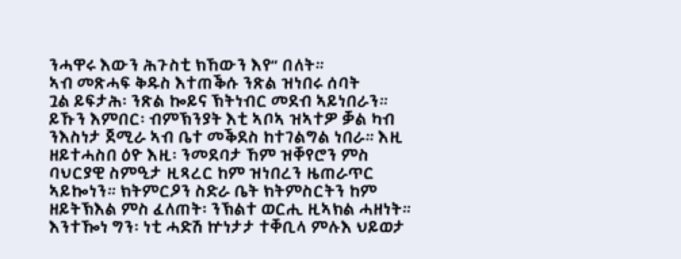ንሓዋሩ እውን ሕጉስቲ ክኸውን እየ” በለት።
ኣብ መጽሓፍ ቅዱስ እተጠቕሱ ንጽል ዝነበሩ ሰባት
ጓል ይፍታሕ፡ ንጽል ኰይና ኽትነብር መደብ ኣይነበራን። ይኹን እምበር፡ ብምኽንያት እቲ ኣቦኣ ዝኣተዎ ቓል ካብ ንእስነታ ጀሚራ ኣብ ቤተ መቕደስ ከተገልግል ነበራ። እዚ ዘይተሓስበ ዕዮ እዚ፡ ንመደባታ ኸም ዝቐየሮን ምስ ባህርያዊ ስምዒታ ዚጻረር ከም ዝነበረን ዜጠራጥር ኣይኰነን። ክትምርዖን ስድራ ቤት ክትምስርትን ከም ዘይትኽእል ምስ ፈለጠት፡ ንኽልተ ወርሒ ዚኣክል ሓዘነት። እንተዀነ ግን፡ ነቲ ሓድሽ ኵነታታ ተቐቢላ ምሉእ ህይወታ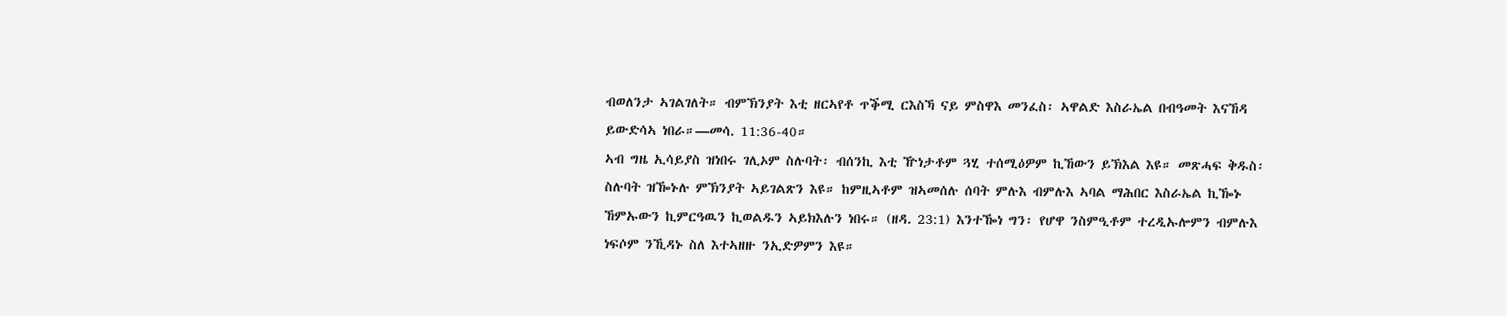ብወለንታ ኣገልገለት። ብምኽንያት እቲ ዘርኣየቶ ጥቕሚ ርእስኻ ናይ ምስዋእ መንፈስ፡ ኣዋልድ እስራኤል በብዓመት እናኸዳ ይውድሳኣ ነበራ።—መሳ. 11:36-40።
ኣብ ግዜ ኢሳይያስ ዝነበሩ ገሊኦም ስሉባት፡ ብሰንኪ እቲ ዅነታቶም ጓሂ ተሰሚዕዎም ኪኸውን ይኽእል እዩ። መጽሓፍ ቅዱስ፡ ስሉባት ዝዀኑሉ ምኽንያት ኣይገልጽን እዩ። ከምዚኣቶም ዝኣመሰሉ ሰባት ምሉእ ብምሉእ ኣባል ማሕበር እስራኤል ኪዀኑ ኸምኡውን ኪምርዓዉን ኪወልዱን ኣይክእሉን ነበሩ። (ዘዳ. 23:1) እንተዀነ ግን፡ የሆዋ ንስምዒቶም ተረዲኡሎምን ብምሉእ ነፍሶም ንኺዳኑ ስለ እተኣዘዙ ንኢድዎምን እዩ።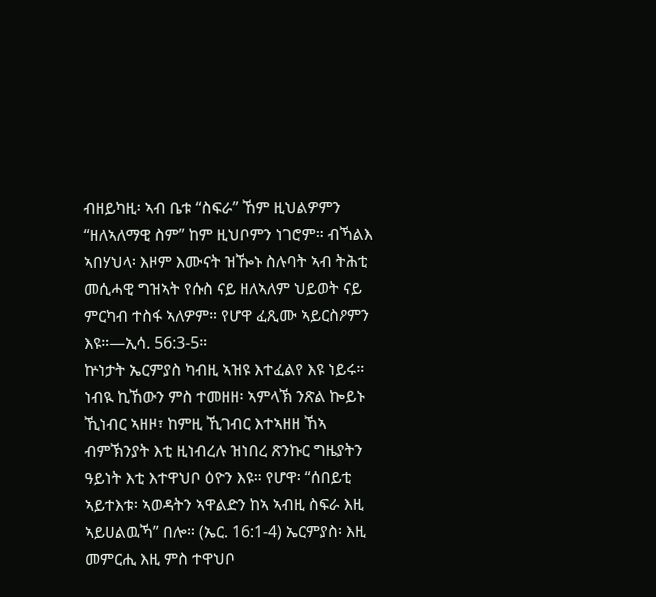ብዘይካዚ፡ ኣብ ቤቱ “ስፍራ” ኸም ዚህልዎምን “ዘለኣለማዊ ስም” ከም ዚህቦምን ነገሮም። ብኻልእ ኣበሃህላ፡ እዞም እሙናት ዝዀኑ ስሉባት ኣብ ትሕቲ መሲሓዊ ግዝኣት የሱስ ናይ ዘለኣለም ህይወት ናይ ምርካብ ተስፋ ኣለዎም። የሆዋ ፈጺሙ ኣይርስዖምን እዩ።—ኢሳ. 56:3-5።
ኵነታት ኤርምያስ ካብዚ ኣዝዩ እተፈልየ እዩ ነይሩ። ነብዪ ኪኸውን ምስ ተመዘዘ፡ ኣምላኽ ንጽል ኰይኑ ኺነብር ኣዘዞ፣ ከምዚ ኺገብር እተኣዘዘ ኸኣ ብምኽንያት እቲ ዚነብረሉ ዝነበረ ጽንኩር ግዜያትን ዓይነት እቲ እተዋህቦ ዕዮን እዩ። የሆዋ፡ “ሰበይቲ ኣይተእቱ፡ ኣወዳትን ኣዋልድን ከኣ ኣብዚ ስፍራ እዚ ኣይሀልዉኻ” በሎ። (ኤር. 16:1-4) ኤርምያስ፡ እዚ መምርሒ እዚ ምስ ተዋህቦ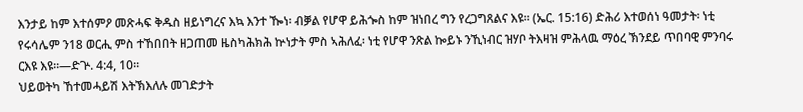እንታይ ከም እተሰምዖ መጽሓፍ ቅዱስ ዘይነግረና እኳ እንተ ዀነ፡ ብቓል የሆዋ ይሕጐስ ከም ዝነበረ ግን የረጋግጸልና እዩ። (ኤር. 15:16) ድሕሪ እተወሰነ ዓመታት፡ ነቲ የሩሳሌም ን18 ወርሒ ምስ ተኸበበት ዘጋጠመ ዜስካሕክሕ ኵነታት ምስ ኣሕለፈ፡ ነቲ የሆዋ ንጽል ኰይኑ ንኺነብር ዝሃቦ ትእዛዝ ምሕላዉ ማዕረ ኽንደይ ጥበባዊ ምንባሩ ርእዩ እዩ።—ድጕ. 4:4, 10።
ህይወትካ ኸተመሓይሽ እትኽእለሉ መገድታት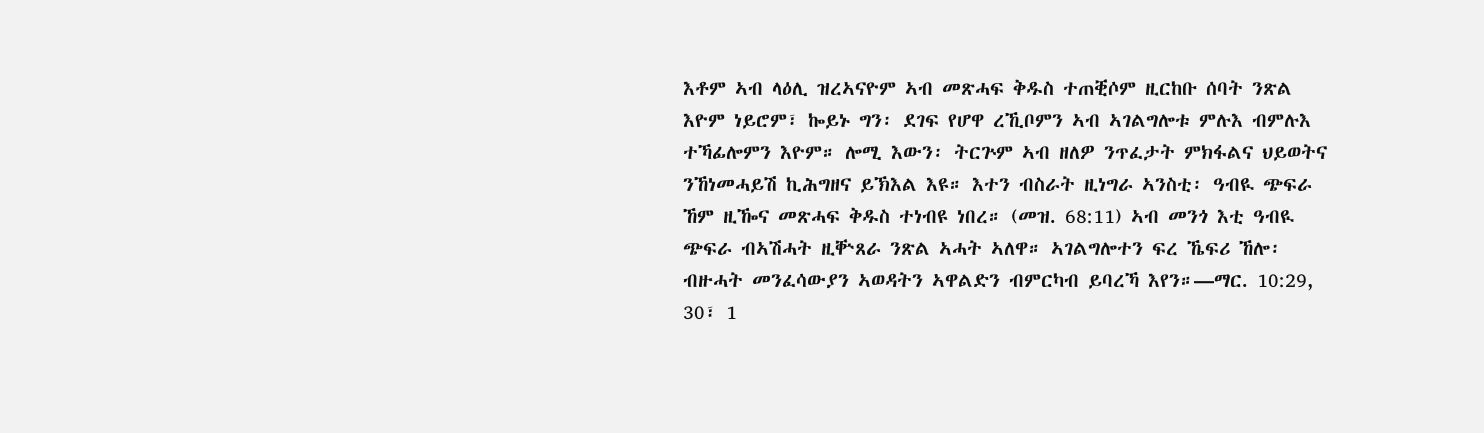እቶም ኣብ ላዕሊ ዝረኣናዮም ኣብ መጽሓፍ ቅዱስ ተጠቒሶም ዚርከቡ ሰባት ንጽል እዮም ነይሮም፣ ኰይኑ ግን፡ ደገፍ የሆዋ ረኺቦምን ኣብ ኣገልግሎቱ ምሉእ ብምሉእ ተኻፊሎምን እዮም። ሎሚ እውን፡ ትርጕም ኣብ ዘለዎ ንጥፈታት ምክፋልና ህይወትና ንኸነመሓይሽ ኪሕግዘና ይኽእል እዩ። እተን ብስራት ዚነግራ ኣንስቲ፡ ዓብዪ ጭፍራ ኸም ዚዀና መጽሓፍ ቅዱስ ተነብዩ ነበረ። (መዝ. 68:11) ኣብ መንጎ እቲ ዓብዪ ጭፍራ ብኣሽሓት ዚቝጸራ ንጽል ኣሓት ኣለዋ። ኣገልግሎተን ፍረ ኼፍሪ ኸሎ፡ ብዙሓት መንፈሳውያን ኣወዳትን ኣዋልድን ብምርካብ ይባረኻ እየን።—ማር. 10:29, 30፣ 1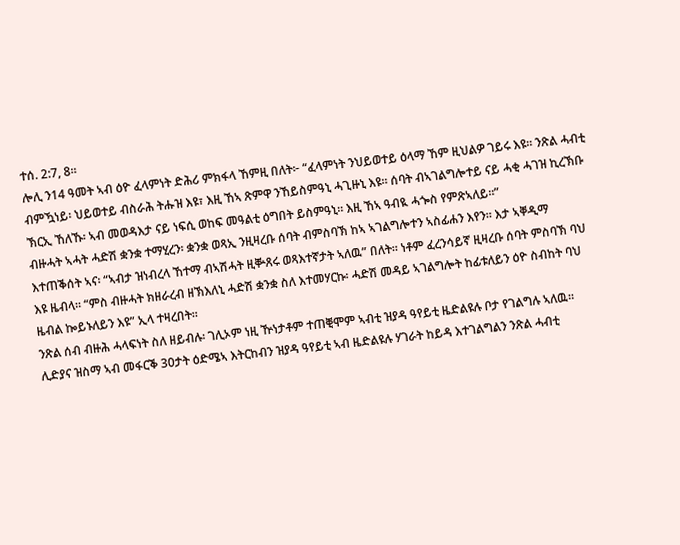ተሰ. 2:7, 8።
ሎሊ ን14 ዓመት ኣብ ዕዮ ፈላምነት ድሕሪ ምክፋላ ኸምዚ በለት፦ “ፈላምነት ንህይወተይ ዕላማ ኸም ዚህልዎ ገይሩ እዩ። ንጽል ሓብቲ ብምዃነይ፡ ህይወተይ ብስራሕ ትሑዝ እዩ፣ እዚ ኸኣ ጽምዋ ንኸይስምዓኒ ሓጊዙኒ እዩ። ሰባት ብኣገልግሎተይ ናይ ሓቂ ሓገዝ ኪረኽቡ ኽርኢ ኸለኹ፡ ኣብ መወዳእታ ናይ ነፍሲ ወከፍ መዓልቲ ዕግበት ይስምዓኒ። እዚ ኸኣ ዓብዪ ሓጐስ የምጽኣለይ።”
ብዙሓት ኣሓት ሓድሽ ቋንቋ ተማሂረን፡ ቋንቋ ወጻኢ ንዚዛረቡ ሰባት ብምስባኽ ከኣ ኣገልግሎተን ኣስፊሐን እየን። እታ ኣቐዲማ እተጠቕሰት ኣና፡ “ኣብታ ዝነብረላ ኸተማ ብኣሽሓት ዚቝጸሩ ወጻእተኛታት ኣለዉ” በለት። ነቶም ፈረንሳይኛ ዚዛረቡ ሰባት ምስባኽ ባህ እዩ ዜብላ። “ምስ ብዙሓት ክዘራረብ ዘኽእለኒ ሓድሽ ቋንቋ ስለ እተመሃርኩ፡ ሓድሽ መዳይ ኣገልግሎት ከፊቱለይን ዕዮ ስብከት ባህ ዜብል ኰይኑለይን እዩ” ኢላ ተዛረበት።
ንጽል ሰብ ብዙሕ ሓላፍነት ስለ ዘይብሉ፡ ገሊኦም ነዚ ዅነታቶም ተጠቒሞም ኣብቲ ዝያዳ ዓየይቲ ዜድልዩሉ ቦታ የገልግሉ ኣለዉ። ሊድያና ዝስማ ኣብ መፋርቕ 30ታት ዕድሜኣ እትርከብን ዝያዳ ዓየይቲ ኣብ ዜድልዩሉ ሃገራት ከይዳ እተገልግልን ንጽል ሓብቲ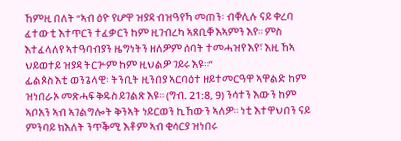ኸምዚ በለት “ኣብ ዕዮ የሆዋ ዝያዳ ብዝዓየኻ መጠን፡ ብቐሊሉ ናይ ቀረባ ፈተውቲ እተጥርን ተፈቃርን ከም ዚገብረካ ኣጸቢቐ እኣምን እየ። ምስ እተፈላለየ ኣተዓባብያን ዜግነትን ዘለዎም ሰባት ተመሓዝየ እየ፣ እዚ ኸኣ ህይወተይ ዝያዳ ትርጕም ከም ዚህልዎ ገይሩ እዩ።”
ፊልጶስ እቲ ወንጌላዊ፡ ትንቢት ዚንበያ ኣርባዕተ ዘይተመርዓዋ ኣዋልድ ከም ዝነበራኦ መጽሓፍ ቅዱስ ይገልጽ እዩ። (ግብ. 21:8, 9) ንሳተን እውን ከም ኣቦአን ኣብ ኣገልግሎት ቅንኣት ነይርወን ኪኸውን ኣለዎ። ነቲ እተዋህበን ናይ ምንባይ ክእለት ንጥቕሚ እቶም ኣብ ቂሳርያ ዝነበሩ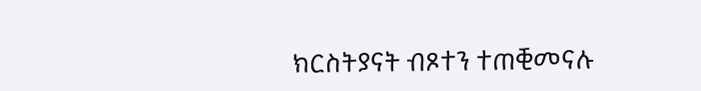ክርስትያናት ብጾተን ተጠቒመናሉ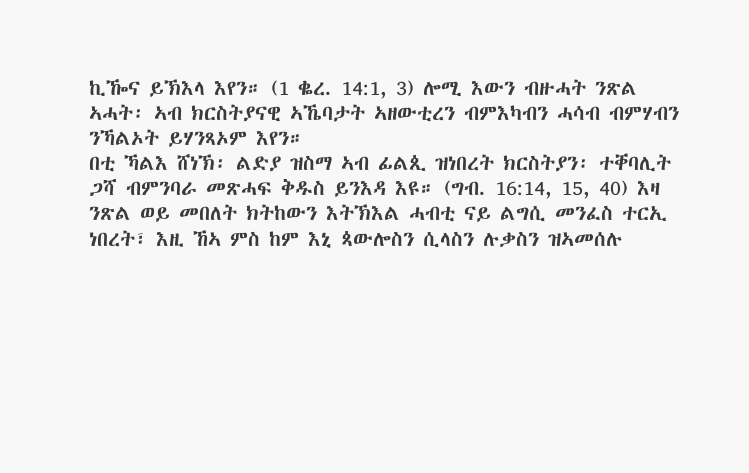ኪዀና ይኽእላ እየን። (1 ቈረ. 14:1, 3) ሎሚ እውን ብዙሓት ንጽል ኣሓት፡ ኣብ ክርስትያናዊ ኣኼባታት ኣዘውቲረን ብምእካብን ሓሳብ ብምሃብን ንኻልኦት ይሃንጻኦም እየን።
በቲ ኻልእ ሸነኽ፡ ልድያ ዝስማ ኣብ ፊልጲ ዝነበረት ክርስትያን፡ ተቐባሊት ጋሻ ብምንባራ መጽሓፍ ቅዱስ ይንእዳ እዩ። (ግብ. 16:14, 15, 40) እዛ ንጽል ወይ መበለት ክትከውን እትኽእል ሓብቲ ናይ ልግሲ መንፈስ ተርኢ ነበረት፣ እዚ ኸኣ ምስ ከም እኒ ጳውሎስን ሲላስን ሉቃስን ዝኣመሰሉ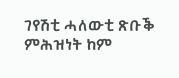ገየሽቲ ሓለውቲ ጽቡቕ ምሕዝነት ከም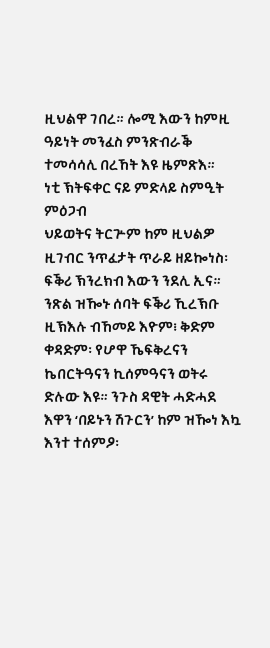ዚህልዋ ገበረ። ሎሚ እውን ከምዚ ዓይነት መንፈስ ምንጽብራቕ ተመሳሳሊ በረኸት እዩ ዜምጽእ።
ነቲ ኽትፍቀር ናይ ምድላይ ስምዒት ምዕጋብ
ህይወትና ትርጕም ከም ዚህልዎ ዚገብር ንጥፈታት ጥራይ ዘይኰነስ፡ ፍቕሪ ኽንረክብ እውን ንደሊ ኢና። ንጽል ዝዀኑ ሰባት ፍቕሪ ኺረኽቡ ዚኽእሉ ብኸመይ እዮም፧ ቅድም ቀዳድም፡ የሆዋ ኼፍቅረናን ኬበርትዓናን ኪሰምዓናን ወትሩ ድሉው እዩ። ንጉስ ዳዊት ሓድሓደ እዋን ‘በይኑን ሽጉርን’ ከም ዝዀነ እኳ እንተ ተሰምዖ፡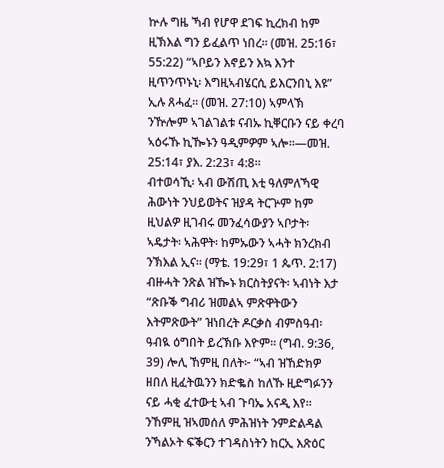ኵሉ ግዜ ኻብ የሆዋ ደገፍ ኪረክብ ከም ዚኽእል ግን ይፈልጥ ነበረ። (መዝ. 25:16፣ 55:22) “ኣቦይን እኖይን እኳ እንተ ዚጥንጥኑኒ፡ እግዚኣብሄርሲ ይእርንበኒ እዩ” ኢሉ ጸሓፈ። (መዝ. 27:10) ኣምላኽ ንዅሎም ኣገልገልቱ ናብኡ ኪቐርቡን ናይ ቀረባ ኣዕሩኹ ኪዀኑን ዓዲምዎም ኣሎ።—መዝ. 25:14፣ ያእ. 2:23፣ 4:8።
ብተወሳኺ፡ ኣብ ውሽጢ እቲ ዓለምለኻዊ ሕውነት ንህይወትና ዝያዳ ትርጕም ከም ዚህልዎ ዚገብሩ መንፈሳውያን ኣቦታት፡ ኣዴታት፡ ኣሕዋት፡ ከምኡውን ኣሓት ክንረክብ ንኽእል ኢና። (ማቴ. 19:29፣ 1 ጴጥ. 2:17) ብዙሓት ንጽል ዝዀኑ ክርስትያናት፡ ኣብነት እታ “ጽቡቕ ግብሪ ዝመልኣ ምጽዋትውን እትምጽውት” ዝነበረት ዶርቃስ ብምስዓብ፡ ዓብዪ ዕግበት ይረኽቡ እዮም። (ግብ. 9:36, 39) ሎሊ ኸምዚ በለት፦ “ኣብ ዝኸድክዎ ዘበለ ዚፈትዉንን ክድቈስ ከለኹ ዚድግፉንን ናይ ሓቂ ፈተውቲ ኣብ ጉባኤ አናዲ እየ። ንኸምዚ ዝኣመሰለ ምሕዝነት ንምድልዳል ንኻልኦት ፍቕርን ተገዳስነትን ከርኢ እጽዕር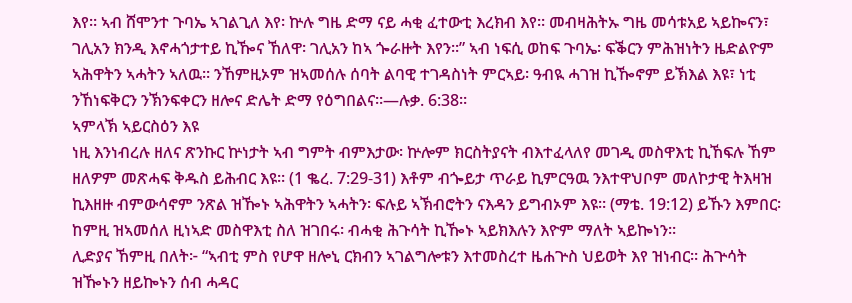እየ። ኣብ ሸሞንተ ጉባኤ ኣገልጊለ እየ፡ ኵሉ ግዜ ድማ ናይ ሓቂ ፈተውቲ እረክብ እየ። መብዛሕትኡ ግዜ መሳቱአይ ኣይኰናን፣ ገሊአን ክንዲ እኖሓጎታተይ ኪዀና ኸለዋ፡ ገሊአን ከኣ ጐራዙት እየን።” ኣብ ነፍሲ ወከፍ ጉባኤ፡ ፍቕርን ምሕዝነትን ዜድልዮም ኣሕዋትን ኣሓትን ኣለዉ። ንኸምዚኦም ዝኣመሰሉ ሰባት ልባዊ ተገዳስነት ምርኣይ፡ ዓብዪ ሓገዝ ኪዀኖም ይኽእል እዩ፣ ነቲ ንኸነፍቅርን ንኽንፍቀርን ዘሎና ድሌት ድማ የዕግበልና።—ሉቃ. 6:38።
ኣምላኽ ኣይርስዕን እዩ
ነዚ እንነብረሉ ዘለና ጽንኩር ኵነታት ኣብ ግምት ብምእታው፡ ኵሎም ክርስትያናት ብእተፈላለየ መገዲ መስዋእቲ ኪኸፍሉ ኸም ዘለዎም መጽሓፍ ቅዱስ ይሕብር እዩ። (1 ቈረ. 7:29-31) እቶም ብጐይታ ጥራይ ኪምርዓዉ ንእተዋህቦም መለኮታዊ ትእዛዝ ኪእዘዙ ብምውሳኖም ንጽል ዝዀኑ ኣሕዋትን ኣሓትን፡ ፍሉይ ኣኽብሮትን ናእዳን ይግብኦም እዩ። (ማቴ. 19:12) ይኹን እምበር፡ ከምዚ ዝኣመሰለ ዚነኣድ መስዋእቲ ስለ ዝገበሩ፡ ብሓቂ ሕጉሳት ኪዀኑ ኣይክእሉን እዮም ማለት ኣይኰነን።
ሊድያና ኸምዚ በለት፦ “ኣብቲ ምስ የሆዋ ዘሎኒ ርክብን ኣገልግሎቱን እተመስረተ ዜሐጕስ ህይወት እየ ዝነብር። ሕጕሳት ዝዀኑን ዘይኰኑን ሰብ ሓዳር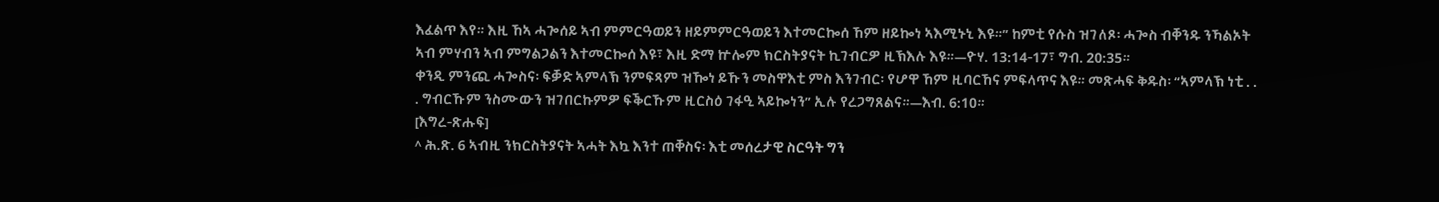እፈልጥ እየ። እዚ ኸኣ ሓጐሰይ ኣብ ምምርዓወይን ዘይምምርዓወይን እተመርኰሰ ኸም ዘይኰነ ኣእሚኑኒ እዩ።” ከምቲ የሱስ ዝገለጾ፡ ሓጐስ ብቐንዱ ንኻልኦት ኣብ ምሃብን ኣብ ምግልጋልን እተመርኰሰ እዩ፣ እዚ ድማ ኵሎም ክርስትያናት ኪገብርዎ ዚኽእሉ እዩ።—ዮሃ. 13:14-17፣ ግብ. 20:35።
ቀንዲ ምንጪ ሓጐስና፡ ፍቓድ ኣምላኽ ንምፍጻም ዝዀነ ይኹን መስዋእቲ ምስ እንገብር፡ የሆዋ ኸም ዚባርኸና ምፍላጥና እዩ። መጽሓፍ ቅዱስ፡ “ኣምላኽ ነቲ . . . ግብርኹም ንስሙውን ዝገበርኩምዎ ፍቕርኹም ዚርስዕ ገፋዒ ኣይኰነን” ኢሉ የረጋግጸልና።—እብ. 6:10።
[እግረ-ጽሑፍ]
^ ሕ.ጽ. 6 ኣብዚ ንክርስትያናት ኣሓት እኳ እንተ ጠቐስና፡ እቲ መሰረታዊ ስርዓት ግን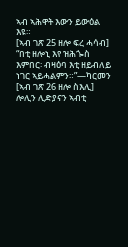ኣብ ኣሕዋት እውን ይውዕል እዩ።
[ኣብ ገጽ 25 ዘሎ ፍረ ሓሳብ]
“በቲ ዘሎኒ እየ ዝሕጐስ እምበር፡ ብዛዕባ እቲ ዘይብለይ ነገር ኣይሓልምን።”—ካርመን
[ኣብ ገጽ 26 ዘሎ ስእሊ]
ሎሊን ሊድያናን ኣብቲ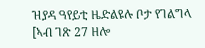ዝያዳ ዓየይቲ ዜድልዩሉ ቦታ የገልግላ
[ኣብ ገጽ 27 ዘሎ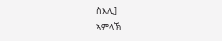ስእሊ]
ኣምላኽ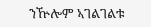ንዅሎም ኣገልገልቱ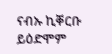ናብኡ ኪቐርቡ ይዕድሞም